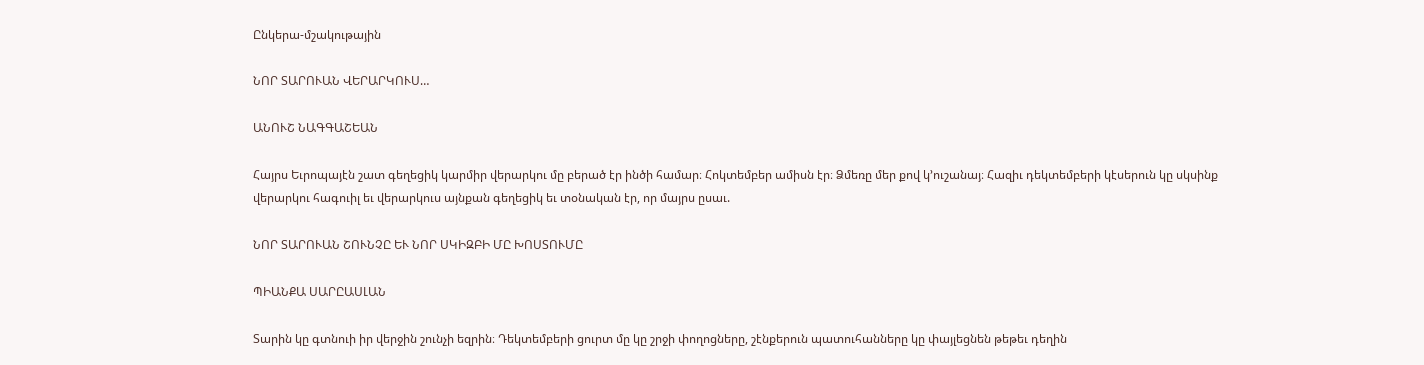Ընկերա-մշակութային

ՆՈՐ ՏԱՐՈՒԱՆ ՎԵՐԱՐԿՈՒՍ…

ԱՆՈՒՇ ՆԱԳԳԱՇԵԱՆ

Հայրս Եւրոպայէն շատ գեղեցիկ կարմիր վերարկու մը բերած էր ինծի համար։ Հոկտեմբեր ամիսն էր։ Ձմեռը մեր քով կ՚ուշանայ։ Հազիւ դեկտեմբերի կէսերուն կը սկսինք վերարկու հագուիլ եւ վերարկուս այնքան գեղեցիկ եւ տօնական էր, որ մայրս ըսաւ.

ՆՈՐ ՏԱՐՈՒԱՆ ՇՈՒՆՉԸ ԵՒ ՆՈՐ ՍԿԻԶԲԻ ՄԸ ԽՈՍՏՈՒՄԸ

ՊԻԱՆՔԱ ՍԱՐԸԱՍԼԱՆ

Տարին կը գտնուի իր վերջին շունչի եզրին։ Դեկտեմբերի ցուրտ մը կը շրջի փողոցները, շէնքերուն պատուհանները կը փայլեցնեն թեթեւ դեղին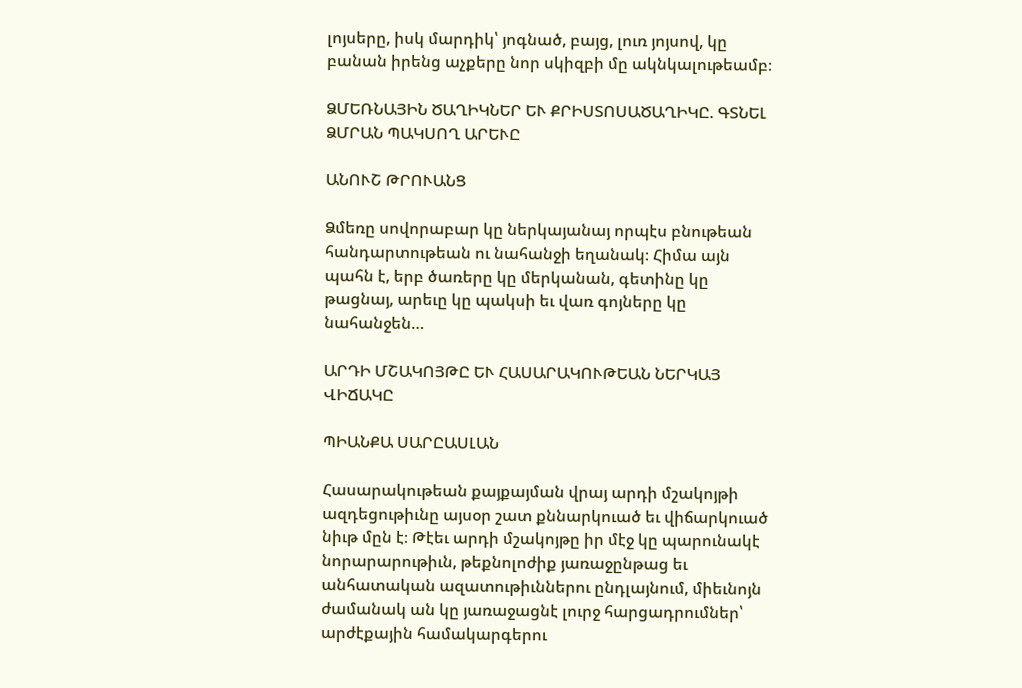լոյսերը, իսկ մարդիկ՝ յոգնած, բայց, լուռ յոյսով, կը բանան իրենց աչքերը նոր սկիզբի մը ակնկալութեամբ։

ՁՄԵՌՆԱՅԻՆ ԾԱՂԻԿՆԵՐ ԵՒ ՔՐԻՍՏՈՍԱԾԱՂԻԿԸ. ԳՏՆԵԼ ՁՄՐԱՆ ՊԱԿՍՈՂ ԱՐԵՒԸ

ԱՆՈՒՇ ԹՐՈՒԱՆՑ

Ձմեռը սովորաբար կը ներկայանայ որպէս բնութեան հանդարտութեան ու նահանջի եղանակ։ Հիմա այն պահն է, երբ ծառերը կը մերկանան, գետինը կը թացնայ, արեւը կը պակսի եւ վառ գոյները կը նահանջեն…

ԱՐԴԻ ՄՇԱԿՈՅԹԸ ԵՒ ՀԱՍԱՐԱԿՈՒԹԵԱՆ ՆԵՐԿԱՅ ՎԻՃԱԿԸ

ՊԻԱՆՔԱ ՍԱՐԸԱՍԼԱՆ

Հասարակութեան քայքայման վրայ արդի մշակոյթի ազդեցութիւնը այսօր շատ քննարկուած եւ վիճարկուած նիւթ մըն է։ Թէեւ արդի մշակոյթը իր մէջ կը պարունակէ նորարարութիւն, թեքնոլոժիք յառաջընթաց եւ անհատական ազատութիւններու ընդլայնում, միեւնոյն ժամանակ ան կը յառաջացնէ լուրջ հարցադրումներ՝ արժէքային համակարգերու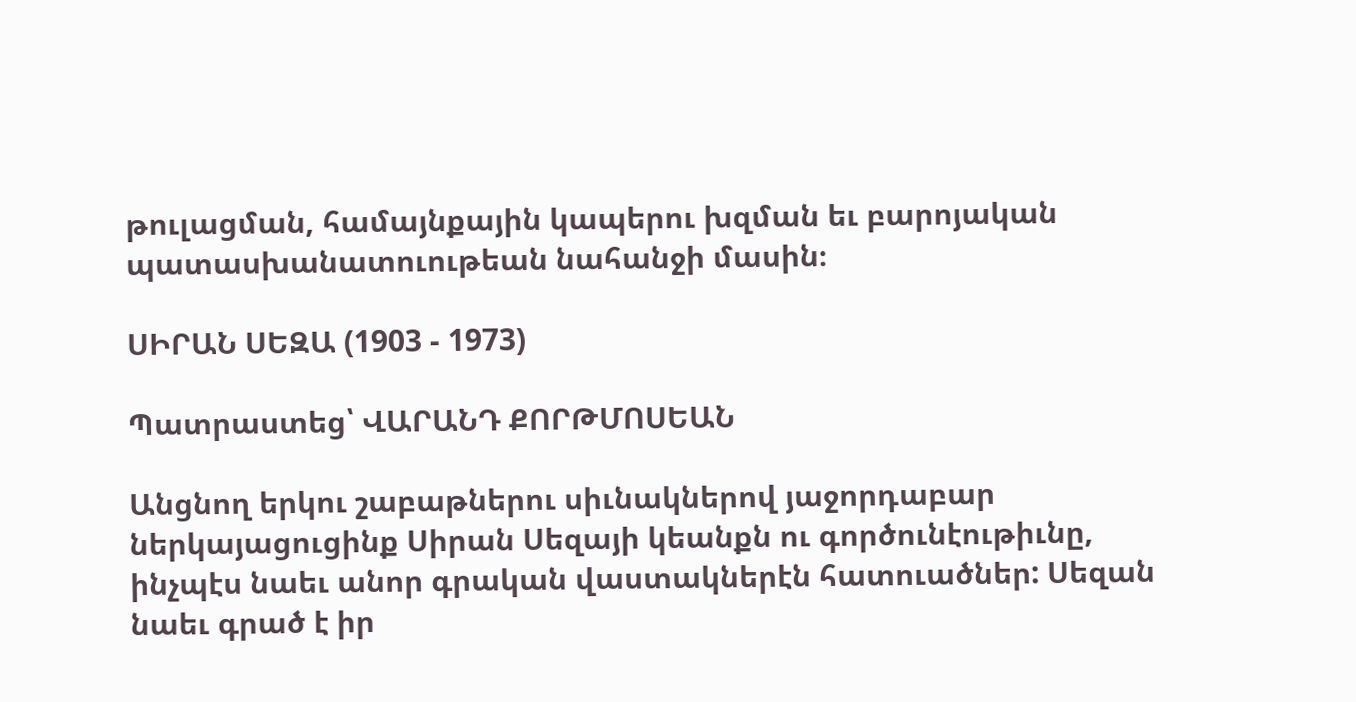թուլացման, համայնքային կապերու խզման եւ բարոյական պատասխանատուութեան նահանջի մասին։

ՍԻՐԱՆ ՍԵԶԱ (1903 - 1973)

Պատրաստեց՝ ՎԱՐԱՆԴ ՔՈՐԹՄՈՍԵԱՆ

Անցնող երկու շաբաթներու սիւնակներով յաջորդաբար ներկայացուցինք Սիրան Սեզայի կեանքն ու գործունէութիւնը, ինչպէս նաեւ անոր գրական վաստակներէն հատուածներ: Սեզան նաեւ գրած է իր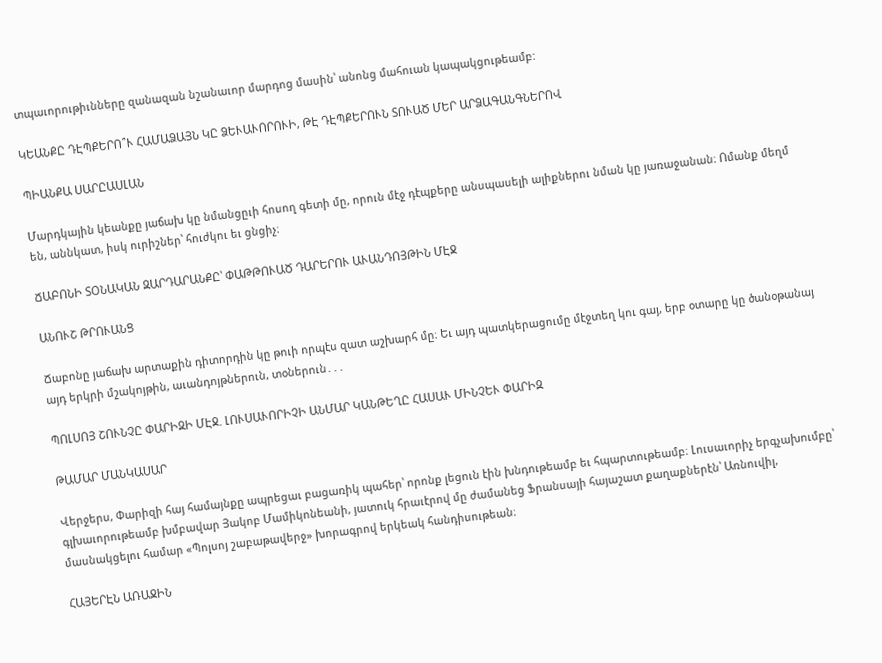տպաւորութիւնները զանազան նշանաւոր մարդոց մասին՝ անոնց մահուան կապակցութեամբ:

ԿԵԱՆՔԸ ԴԷՊՔԵՐՈ՞Ւ ՀԱՄԱՁԱՅՆ ԿԸ ՁԵՒԱՒՈՐՈՒԻ, ԹԷ ԴԷՊՔԵՐՈՒՆ ՏՈՒԱԾ ՄԵՐ ԱՐՁԱԳԱՆԳՆԵՐՈՎ

ՊԻԱՆՔԱ ՍԱՐԸԱՍԼԱՆ

Մարդկային կեանքը յաճախ կը նմանցըւի հոսող գետի մը, որուն մէջ դէպքերը անսպասելի ալիքներու նման կը յառաջանան։ Ոմանք մեղմ են, աննկատ, իսկ ուրիշներ՝ հուժկու եւ ցնցիչ։

ՃԱԲՈՆԻ ՏՕՆԱԿԱՆ ԶԱՐԴԱՐԱՆՔԸ՝ ՓԱԹԹՈՒԱԾ ԴԱՐԵՐՈՒ ԱՒԱՆԴՈՅԹԻՆ ՄԷՋ

ԱՆՈՒՇ ԹՐՈՒԱՆՑ

Ճաբոնը յաճախ արտաքին դիտորդին կը թուի որպէս զատ աշխարհ մը։ Եւ այդ պատկերացումը մէջտեղ կու գայ, երբ օտարը կը ծանօթանայ այդ երկրի մշակոյթին, աւանդոյթներուն, տօներուն․․․

ՊՈԼՍՈՅ ՇՈՒՆՉԸ ՓԱՐԻԶԻ ՄԷՋ. ԼՈՒՍԱՒՈՐԻՉԻ ԱՆՄԱՐ ԿԱՆԹԵՂԸ ՀԱՍԱՒ ՄԻՆՉԵՒ ՓԱՐԻԶ

ԹԱՄԱՐ ՄԱՆԿԱՍԱՐ

Վերջերս, Փարիզի հայ համայնքը ապրեցաւ բացառիկ պահեր՝ որոնք լեցուն էին խնդութեամբ եւ հպարտութեամբ։ Լուսաւորիչ երգչախումբը՝ գլխաւորութեամբ խմբավար Յակոբ Մամիկոնեանի, յատուկ հրաւէրով մը ժամանեց Ֆրանսայի հայաշատ քաղաքներէն՝ Առնուվիլ, մասնակցելու համար «Պոլսոյ շաբաթավերջ» խորագրով երկեակ հանդիսութեան։

ՀԱՅԵՐԷՆ ԱՌԱՋԻՆ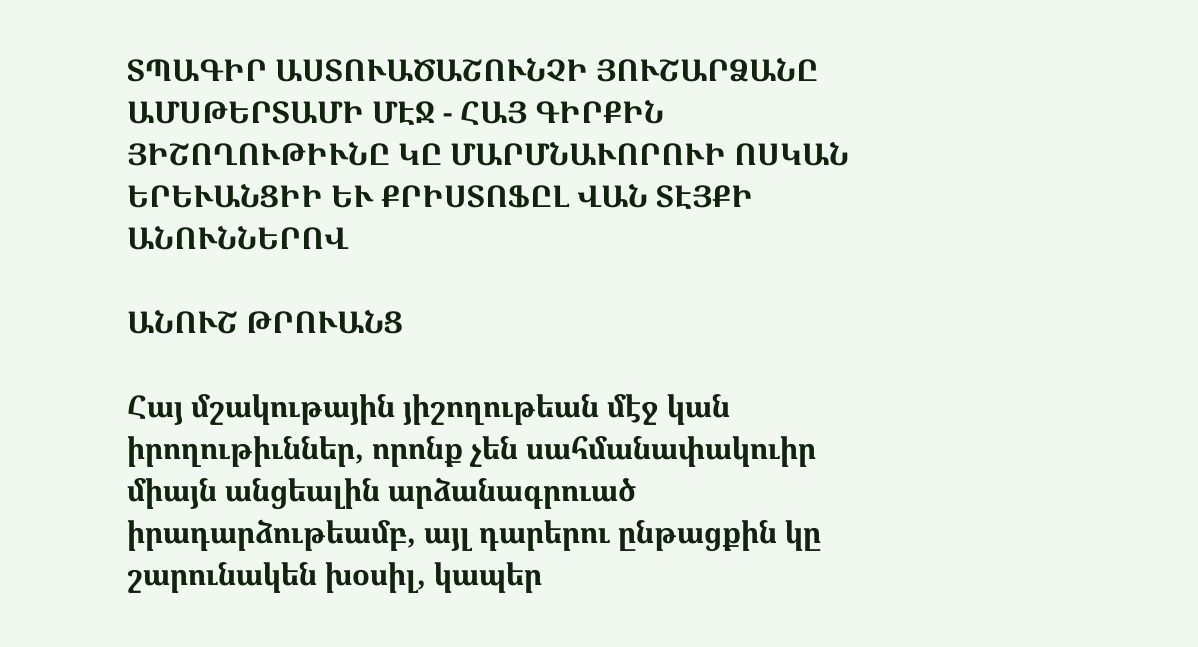ՏՊԱԳԻՐ ԱՍՏՈՒԱԾԱՇՈՒՆՉԻ ՅՈՒՇԱՐՁԱՆԸ ԱՄՍԹԵՐՏԱՄԻ ՄԷՋ - ՀԱՅ ԳԻՐՔԻՆ ՅԻՇՈՂՈՒԹԻՒՆԸ ԿԸ ՄԱՐՄՆԱՒՈՐՈՒԻ ՈՍԿԱՆ ԵՐԵՒԱՆՑԻԻ ԵՒ ՔՐԻՍՏՈՖԸԼ ՎԱՆ ՏԷՅՔԻ ԱՆՈՒՆՆԵՐՈՎ

ԱՆՈՒՇ ԹՐՈՒԱՆՑ

Հայ մշակութային յիշողութեան մէջ կան իրողութիւններ, որոնք չեն սահմանափակուիր միայն անցեալին արձանագրուած իրադարձութեամբ, այլ դարերու ընթացքին կը շարունակեն խօսիլ, կապեր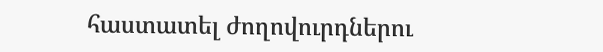հաստատել ժողովուրդներու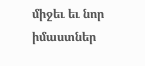միջեւ եւ նոր իմաստներ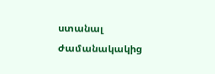ստանալ ժամանակակից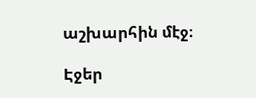աշխարհին մէջ։

Էջեր